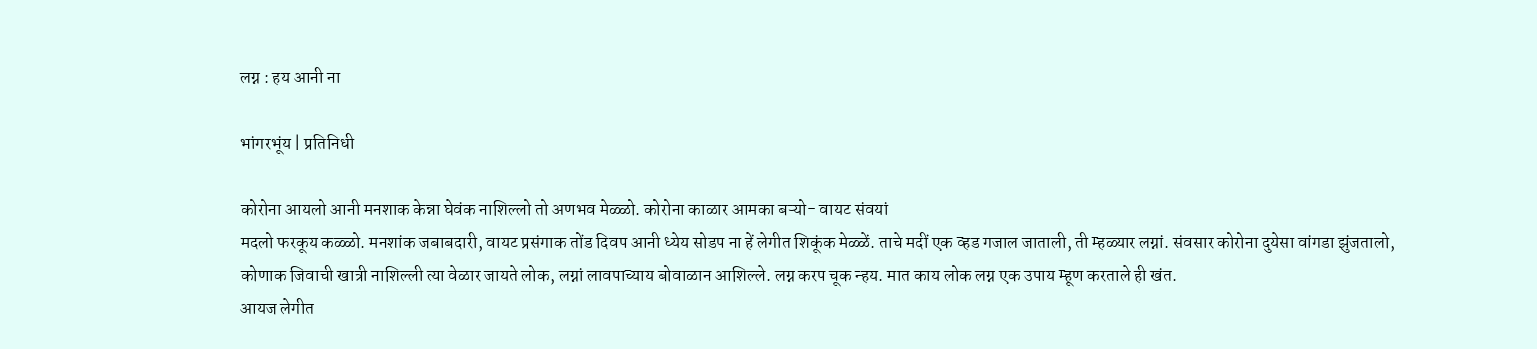लग्न : हय आनी ना

भांगरभूंय | प्रतिनिधी

कोरोना आयलो आनी मनशाक केन्ना घेवंक नाशिल्लो तो अणभव मेळ्ळो. कोरोना काळार आमका बऱ्यो- वायट संवयां
मदलो फरकूय कळ्ळो. मनशांक जबाबदारी, वायट प्रसंगाक तोंड दिवप आनी ध्येय सोडप ना हें लेगीत शिकूंक मेळ्ळें. ताचे मदीं एक व्हड गजाल जाताली, ती म्हळ्यार लग्नां. संवसार कोरोना दुयेसा वांगडा झुंजतालो, कोणाक जिवाची खात्री नाशिल्ली त्या वेळार जायते लोक, लग्नां लावपाच्याय बोवाळान आशिल्ले. लग्न करप चूक न्हय. मात काय लोक लग्न एक उपाय म्हूण करताले ही खंत.
आयज लेगीत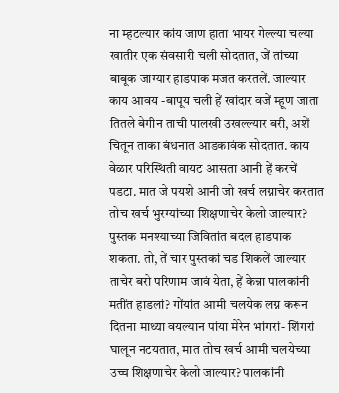ना म्हटल्यार कांय जाण हाता भायर गेल्ल्या चल्या खातीर एक संवसारी चली सोदतात, जें तांच्या बाबूक जाग्यार हाडपाक मजत करतलें. जाल्यार काय आवय -बापूय चली हें खांदार वजें म्हूण जाता तितले बेगीन ताची पालखी उखल्ल्यार बरी, अशें चितून ताका बंधनात आडकावंक सोदतात. काय वेळार परिस्थिती वायट आसता आनी हें करचें पडटा. मात जे पयशे आनी जो खर्च लग्नाचेर करतात तोच खर्च भुरग्यांच्या शिक्षणाचेर केलो जाल्यार?
पुस्तक मनश्याच्या जिवितांत बदल हाडपाक शकता. तो, तें चार पुस्तकां चड शिकलें जाल्यार ताचेर बरो परिणाम जावं येता, हें केन्ना पालकांनी मतींत हाडलां? गोंयांत आमी चलयेक लग्न करून दितना माथ्या वयल्यान पांया मेरेन भांगरां- शिंगरां घालून नटयतात, मात तोच खर्च आमी चलयेच्या उच्च शिक्षणाचेर केलो जाल्यार? पालकांनी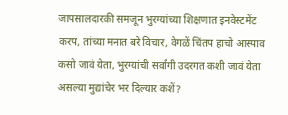जापसालदारकी समजून भुरग्यांच्या शिक्षणात इनवेस्टमेंट करप, तांच्या मनात बरे विचार, वेगळें चिंतप हाचो आस्पाव कसो जावं येता, भुरग्यांची सर्वांगी उदरगत कशी जावं येता असल्या मुद्यांचेर भर दिल्यार कशें?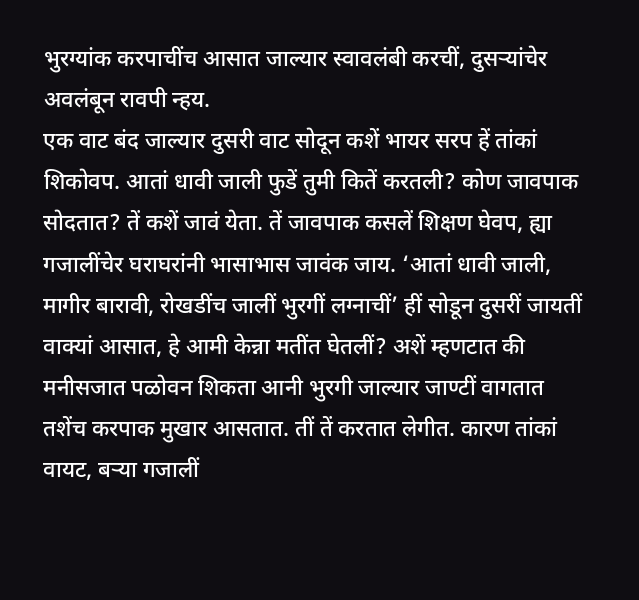भुरग्यांक करपाचींच आसात जाल्यार स्वावलंबी करचीं, दुसऱ्यांचेर अवलंबून रावपी न्हय.
एक वाट बंद जाल्यार दुसरी वाट सोदून कशें भायर सरप हें तांकां शिकोवप. आतां धावी जाली फुडें तुमी कितें करतली? कोण जावपाक सोदतात? तें कशें जावं येता. तें जावपाक कसलें शिक्षण घेवप, ह्या गजालींचेर घराघरांनी भासाभास जावंक जाय. ‘आतां धावी जाली, मागीर बारावी, रोखडींच जालीं भुरगीं लग्नाचीं’ हीं सोडून दुसरीं जायतीं वाक्यां आसात, हे आमी केन्ना मतींत घेतलीं? अशें म्हणटात की मनीसजात पळोवन शिकता आनी भुरगी जाल्यार जाण्टीं वागतात तशेंच करपाक मुखार आसतात. तीं तें करतात लेगीत. कारण तांकां वायट, बऱ्या गजालीं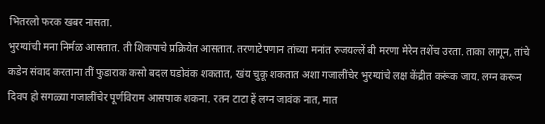भितरलो फरक खबर नासता.
भुरग्यांची मना निर्मळ आसतात. ती शिकपाचे प्रक्रियेत आसतात. तरणाटेपणान तांच्या मनांत रुजयल्लें बी मरणा मेरेन तशेंच उरता. ताका लागून, तांचे कडेन संवाद करताना तीं फुडाराक कसो बदल घडोवंक शकतात, खंय चुकू शकतात अशा गजालींचेर भुरग्यांचे लक्ष केंद्रीत करूंक जाय. लग्न करून दिवप हो सगळ्या गजालींचेर पूर्णविराम आसपाक शकना. रतन टाटा हें लग्न जावंक नात, मात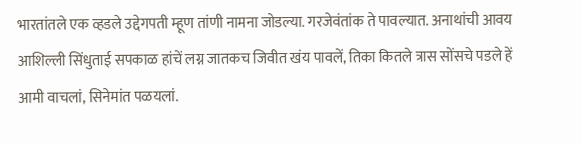भारतांतले एक व्हडले उद्देगपती म्हूण तांणी नामना जोडल्या. गरजेवंतांक ते पावल्यात. अनाथांची आवय आशिल्ली सिंधुताई सपकाळ हांचें लग्न जातकच जिवीत खंय पावलें, तिका कितले त्रास सोंसचे पडले हें आमी वाचलां, सिनेमांत पळयलां.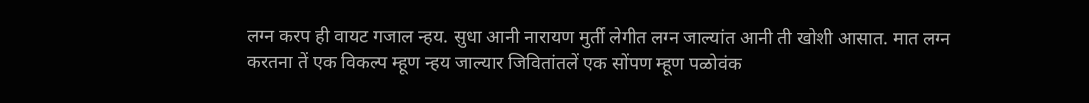लग्न करप ही वायट गजाल न्हय. सुधा आनी नारायण मुर्ती लेगीत लग्न जाल्यांत आनी ती खोशी आसात. मात लग्न करतना तें एक विकल्प म्हूण न्हय जाल्यार जिवितांतलें एक सोंपण म्हूण पळोवंक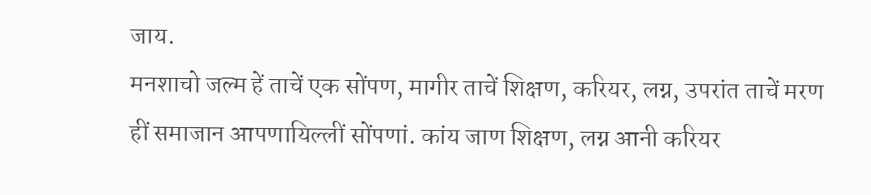जाय.
मनशाचो जल्म हें ताचें एक सोंपण, मागीर ताचें शिक्षण, करियर, लग्न, उपरांत ताचें मरण हीं समाजान आपणायिल्लीं सोंपणां. कांय जाण शिक्षण, लग्न आनी करियर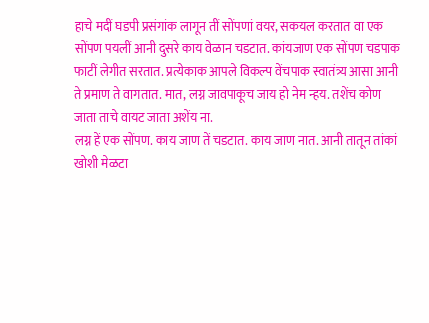हाचे मदीं घडपी प्रसंगांक लागून तीं सोंपणां वयर, सकयल करतात वा एक सोंपण पयलीं आनी दुसरे काय वेळान चडटात. कांयजाण एक सोंपण चडपाक फाटीं लेगीत सरतात. प्रत्येकाक आपले विकल्प वेंचपाक स्वातंत्र्य आसा आनी ते प्रमाण ते वागतात. मात, लग्न जावपाकूच जाय हो नेम न्हय. तशेंच कोण जाता ताचे वायट जाता अशेंय ना.
लग्न हें एक सोंपण. काय जाण तें चडटात. काय जाण नात. आनी तातून तांकां खोशी मेळटा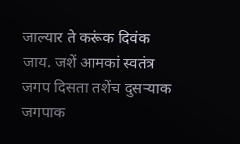जाल्यार ते करूंक दिवंक जाय. जशें आमकां स्वतंत्र जगप दिसता तशेंच दुसऱ्याक जगपाक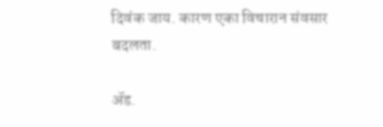दिवंक जाय. कारण एका विचारान संवसार बदलता.

ॲड.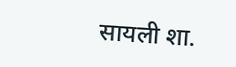सायली शा.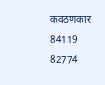कवठणकार
84119 82774